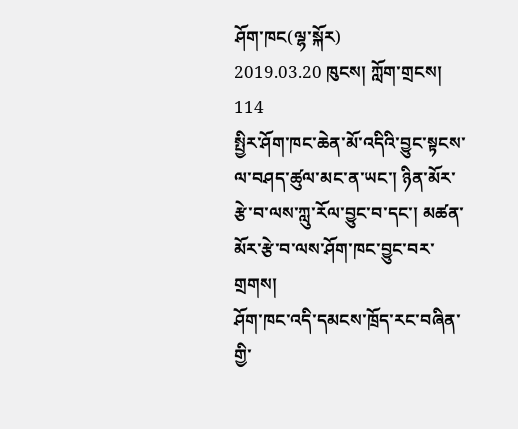ཤོག་ཁང(ལྷ་སྐོར)
2019.03.20 ཁུངས། ཀློག་གྲངས། 114
སྤྱིར་ཤོག་ཁང་ཆེན་མོ་འདིའི་བྱུང་སྟངས་ལ་བཤད་ཚུལ་མང་ན་ཡང་། ཉིན་མོར་རྩེ་བ་ལས་ཀླུ་རོལ་བྱུང་བ་དང་། མཚན་མོར་རྩེ་བ་ལས་ཤོག་ཁང་བྱུང་བར་གྲགས།
ཤོག་ཁང་འདི་དམངས་ཁྲོད་རང་བཞིན་གྱི་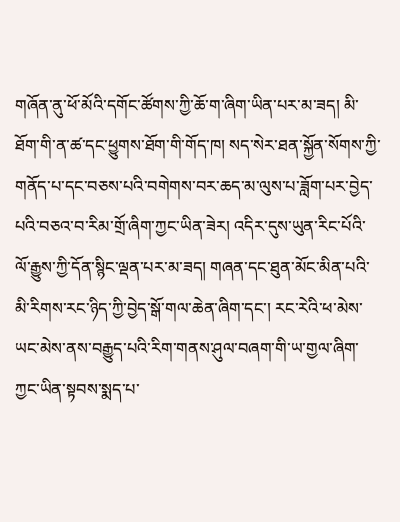གཞོན་ནུ་ཕོ་མོའི་དགོང་ཚོགས་ཀྱི་ཆོ་ག་ཞིག་ཡིན་པར་མ་ཟད། མི་ཐོག་གི་ན་ཚ་དང་ཕྱུགས་ཐོག་གི་གོད་ཁ། སད་སེར་ཐན་སྐྱོན་སོགས་ཀྱི་གནོད་པ་དང་བཅས་པའི་བགེགས་བར་ཆད་མ་ལུས་པ་ཟློག་པར་བྱེད་པའི་བཅའ་བ་རིམ་གྲོ་ཞིག་ཀྱང་ཡིན་ཟེར། འདིར་དུས་ཡུན་རིང་པོའི་ལོ་རྒྱུས་ཀྱི་དོན་སྙིང་ལྡན་པར་མ་ཟད། གཞན་དང་ཐུན་མོང་མིན་པའི་མི་རིགས་རང་ཉིད་ཀྱི་བྱེད་སྒོ་གལ་ཆེན་ཞིག་དང་། རང་རེའི་ཕ་མེས་ཡང་མེས་ནས་བརྒྱུད་པའི་རིག་གནས་ཤུལ་བཞག་གི་ཡ་གྱལ་ཞིག་ཀྱང་ཡིན་སྟབས་སྨད་པ་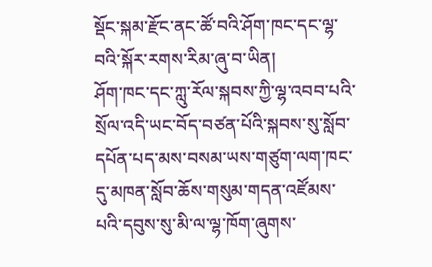སྡོང་སྐམ་རྫོང་ནང་ཚོ་བའི་ཤོག་ཁང་དང་ལྷ་བའི་སྐོར་རགས་རིམ་ཞུ་བ་ཡིན།
ཤོག་ཁང་དང་ཀླུ་རོལ་སྐབས་ཀྱི་ལྷ་འབབ་པའི་སྲོལ་འདི་ཡང་བོད་བཙན་པོའི་སྐབས་སུ་སློབ་དཔོན་པད་མས་བསམ་ཡས་གཙུག་ལག་ཁང་དུ་མཁན་སློབ་ཆོས་གསུམ་གདན་འཛོམས་པའི་དབུས་སུ་མི་ལ་ལྷ་ཁོག་ཞུགས་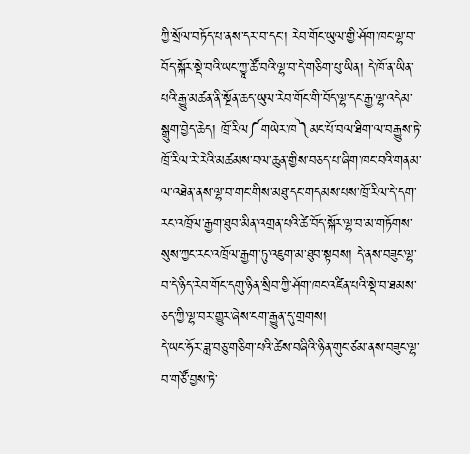ཀྱི་སྲོལ་བཏོད་པ་ནས་དར་བ་དང་། རེབ་གོང་ཡུལ་གྱི་ཤོག་ཁང་ལྷ་བ་བོད་སྐོར་སྡེ་བའི་ཡང་ཀྱཱ་ཚོ་བའི་ལྷ་བ་དེ་གཅིག་པུ་ཡིན། དེ་ཁོ་ན་ཡིན་པའི་རྒྱུ་མཚན་ནི་སྔོན་ཆད་ཡུལ་རེབ་གོང་གི་བོད་ལྷ་དང་རྒྱ་ལྷ་འདེམ་སྒྲུག་བྱེད་ཆེད། ཁྲོ་རིལ༼གཡེར་ཁ༽མང་པོ་བལ་ཐིག་ལ་བརྒྱུས་ཏེ་ཁྲོ་རིལ་རེ་རེའི་མཚམས་བལ་ཆུན་གྱིས་བཅད་པ་ཞིག་ཁང་བའི་གནམ་ལ་འཐེན་ནས་ལྷ་བ་གང་གིས་མཐུ་དང་གདམས་པས་ཁྲོ་རིལ་དེ་དག་རང་འཁྲོལ་རྒྱག་ཐུབ་མིན་འགྲན་པའི་ཚེ་བོད་སྐོར་ལྷ་བ་མ་གཏོགས་སུས་ཀྱང་རང་འཁྲོལ་རྒྱག་ཏུ་འཇུག་མ་ཐུབ་སྟབས། དེ་ནས་བཟུང་ལྷ་བ་དེ་ཉིད་རེབ་གོང་དགུ་ཉིན་སྲིབ་ཀྱི་ཤོག་ཁང་འཛིན་པའི་སྡེ་བ་ཐམས་ཅད་ཀྱི་ལྷ་བར་གྱུར་ཞེས་ངག་རྒྱུན་དུ་གྲགས།
དེ་ཡང་ཧོར་ཟླ་བཅུ་གཅིག་པའི་ཚེས་བཞིའི་ཉིན་གུང་ཙམ་ནས་བཟུང་ལྷ་བ་གཙོ་བྱས་ཏེ་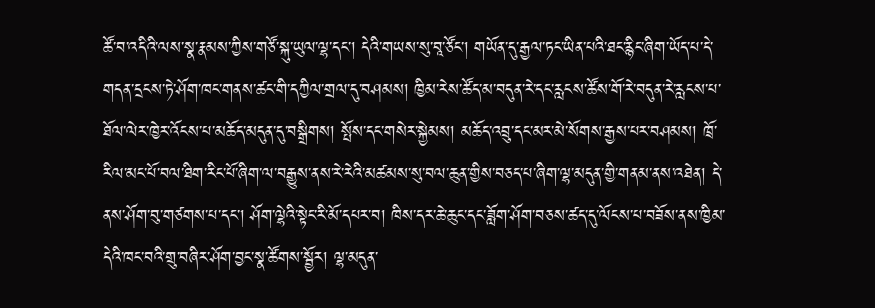ཚོ་བ་འདིའི་ལས་སྣ་རྣམས་ཀྱིས་གཙོ་སྐུ་ཡུལ་ལྷ་དང་། དེའི་གཡས་སུ་བཱ་ཙོང་། གཡོན་དུ་རྒྱལ་ཏང་ཡིན་པའི་ཐང་རྙིང་ཞིག་ཡོད་པ་དེ་གདན་དྲངས་ཏེ་ཤོག་ཁང་གནས་ཚང་གི་དཀྱིལ་གྲལ་དུ་བཤམས། ཁྱིམ་རེས་ཚོད་མ་བདུན་རེ་དང་རླངས་ཚོས་གོ་རེ་བདུན་རེ་རླངས་པ་ཐོལ་ལེར་ཁྱེར་འོངས་པ་མཆོད་མདུན་དུ་བསྒྲིགས། སྤོས་དང་གསེར་སྐྱེམས། མཆོད་འབྲུ་དང་མར་མེ་སོགས་རྒྱས་པར་བཤམས། ཁྲོ་རིལ་མང་པོ་བལ་ཐིག་རིང་པོ་ཞིག་ལ་བརྒྱུས་ནས་རེ་རེའི་མཚམས་སུ་བལ་ཆུན་གྱིས་བཅད་པ་ཞིག་ལྷ་མདུན་གྱི་གནམ་ནས་འཐེན། དེ་ནས་ཤོག་བུ་གཙགས་པ་དང་། ཤོག་ལྷེའི་སྟེང་རི་མོ་དཔར་བ། ཁིས་དར་ཆེ་ཆུང་དང་ཟློག་ཤོག་བཅས་ཚད་དུ་ལོངས་པ་བཟོས་ནས་ཁྱིམ་དེའི་ཁང་བའི་གྲུ་བཞིར་ཤོག་བྱང་སྣ་ཚོགས་སྦྱོར། ལྷ་མདུན་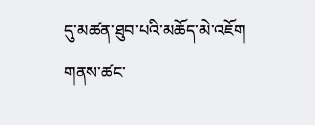དུ་མཚན་ཐུབ་པའི་མཆོད་མེ་འཇོག
གནས་ཚང་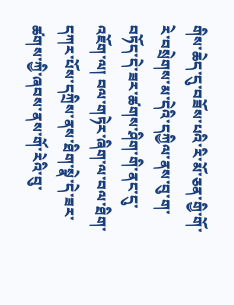གིས་ཆེད་དུ་བཟོས་པའི་རི་མོ་ཅན་གྱི་གོ་རེ་བསྲེགས་མ་དེའི་དཀྱིལ་ནས་བུ་ག་བཏོད་དེ་ཟར་ཚགས་ཤིག་གི་ནང་དུ་འཇོག་ལ། བལ་གཏེར་ཞིག་ལ་བལ་ཐིག་དཀར་པོས་དཀྲིས་ནས་ཐིག་སྣེ་དེ་ཟར་ཚགས་ཀྱི་ཞབས་ནས་གོ་རེའི་བུ་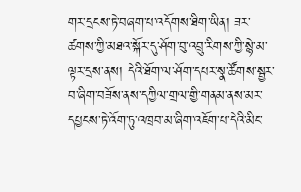གར་དྲངས་ཏེ་བཞག་པ་འདོགས་ཐིག་ཡིན། ཟར་ཚགས་ཀྱི་མཐའ་སྐོར་དུ་ཤོག་བུ་འབྲུ་རིགས་ཀྱི་སྙེ་མ་ལྟར་དྲས་ནས། དེའི་ཐོག་ལ་ཤོག་དཔར་སྣ་ཚོགས་སྦྱར་བ་ཞིག་བཟོས་ནས་དཀྱིལ་གྲལ་གྱི་གནམ་ནས་མར་དཔྱངས་ཏེ་འོག་ཏུ་འཁྲབ་མ་ཞིག་འཇོག་པ་དེའི་མིང་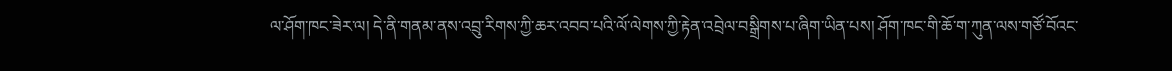ལ་ཤོག་ཁང་ཟེར་ལ། དེ་ནི་གནམ་ནས་འབྲུ་རིགས་ཀྱི་ཆར་འབབ་པའི་ལོ་ལེགས་ཀྱི་རྟེན་འབྲེལ་བསྒྲིགས་པ་ཞིག་ཡིན་པས། ཤོག་ཁང་གི་ཆོ་ག་ཀུན་ལས་གཙོ་བོའང་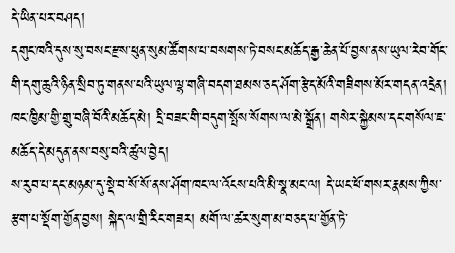དེ་ཡིན་པར་བཤད།
དགུང་ཁའི་དུས་སུ་བསང་རྫས་ཕུན་སུམ་ཚོགས་པ་བསགས་ཏེ་བསང་མཆོད་རྒྱ་ཆེན་པོ་བྱས་ནས་ཡུལ་རེབ་གོང་གི་དགུ་ཆུའི་ཉིན་སྲིབ་ཏུ་གནས་པའི་ཡུལ་ལྷ་གཞི་བདག་ཐམས་ཅད་ཤོག་རྩེད་མོའི་གཟིགས་མོར་གདན་འདྲེན།
ཁང་ཁྱིམ་གྱི་གྲུ་བཞི་བོའི་མཆོད་མེ། དྲི་བཟང་གི་བདུག་སྤོས་སོགས་ལ་མེ་སྒྲོན། གསེར་སྐྱེམས་དང་གསོལ་ཇ་མཆོད་དེ་མདུན་ནས་བསུ་བའི་ཚུལ་བྱེད།
ས་རུབ་པ་དང་མཉམ་དུ་སྡེ་བ་སོ་སོ་ནས་ཤོག་ཁང་ལ་འོངས་པའི་མི་སྣ་མང་ལ། དེ་ཡང་ཕོ་གསར་རྣམས་ཀྱིས་རྩག་པ་སྡོག་གྱོན་བྱས། སྐེད་ལ་གྲི་རིང་གཟར། མགོ་ལ་ཚར་སུག་མ་བཅད་པ་གྱོན་ཏེ་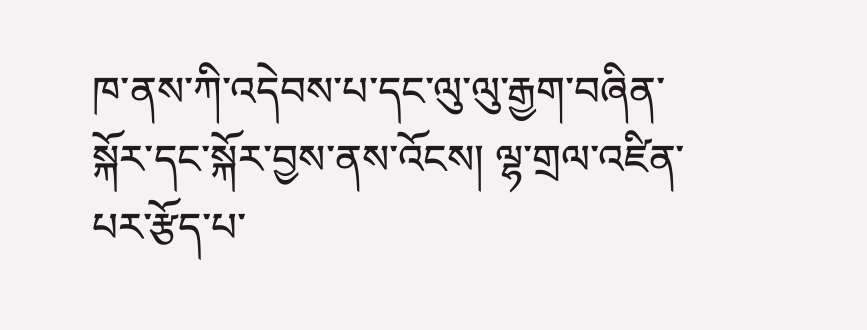ཁ་ནས་ཀི་འདེབས་པ་དང་ལུ་ལུ་རྒྱག་བཞིན་སྐོར་དང་སྐོར་བྱས་ནས་འོངས། ལྷ་གྲལ་འཛིན་པར་རྩོད་པ་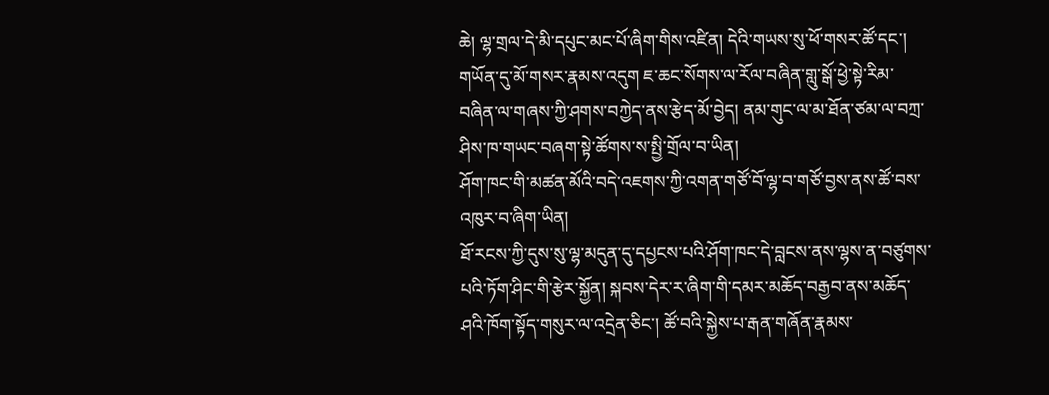ཆེ། ལྷ་གྲལ་དེ་མི་དཔུང་མང་པོ་ཞིག་གིས་འཛིན། དེའི་གཡས་སུ་ཕོ་གསར་ཚོ་དང་། གཡོན་དུ་མོ་གསར་རྣམས་འདུག ཇ་ཆང་སོགས་ལ་རོལ་བཞིན་གླུ་སྒོ་ཕྱེ་སྟེ་རིམ་བཞིན་ལ་གཞས་ཀྱི་ཤགས་བཀྱེད་ནས་རྩེད་མོ་བྱེད། ནམ་གུང་ལ་མ་ཐོན་ཙམ་ལ་བཀྲ་ཤིས་ཁ་གཡང་བཞག་སྟེ་ཚོགས་ས་སྤྱི་གྲོལ་བ་ཡིན།
ཤོག་ཁང་གི་མཚན་མོའི་བདེ་འཇགས་ཀྱི་འགན་གཙོ་བོ་ལྷ་བ་གཙོ་བྱས་ནས་ཚོ་བས་འཁུར་བ་ཞིག་ཡིན།
ཐོ་རངས་ཀྱི་དུས་སུ་ལྷ་མདུན་དུ་དཔྱངས་པའི་ཤོག་ཁང་དེ་བླངས་ནས་ལྷས་ན་བཙུགས་པའི་ཏོག་ཤིང་གི་རྩེར་སྐྱོན། སྐབས་དེར་ར་ཞིག་གི་དམར་མཆོད་བརྒྱབ་ནས་མཆོད་ཤའི་ཁོག་སྟོད་གསུར་ལ་འདྲེན་ཅིང་། ཚོ་བའི་སྐྱེས་པ་རྒན་གཞོན་རྣམས་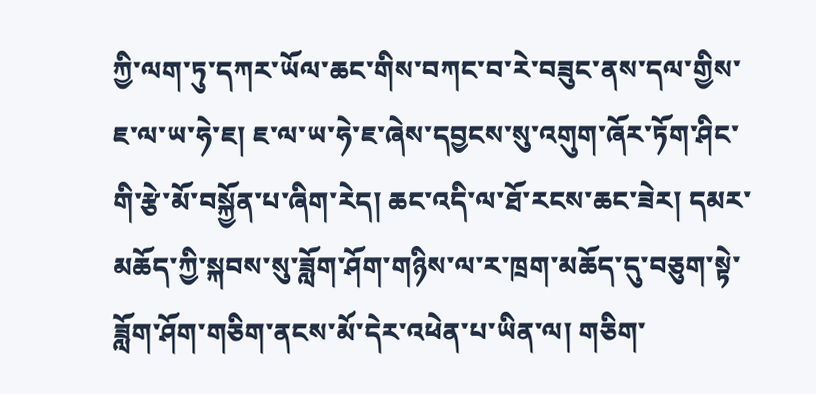ཀྱི་ལག་ཏུ་དཀར་ཡོལ་ཆང་གིས་བཀང་བ་རེ་བཟུང་ནས་དལ་གྱིས་ཇ་ལ་ཡ་ཧེ་ཇ། ཇ་ལ་ཡ་ཧེ་ཇ་ཞེས་དབྱངས་སུ་འགུག་ཞོར་ཏོག་ཤིང་གི་རྩེ་མོ་བསྐྱོན་པ་ཞིག་རེད། ཆང་འདི་ལ་ཐོ་རངས་ཆང་ཟེར། དམར་མཆོད་ཀྱི་སྐབས་སུ་ཟློག་ཤོག་གཉིས་ལ་ར་ཁྲག་མཆོད་དུ་བཅུག་སྟེ་ཟློག་ཤོག་གཅིག་ནངས་མོ་དེར་འཕེན་པ་ཡིན་ལ། གཅིག་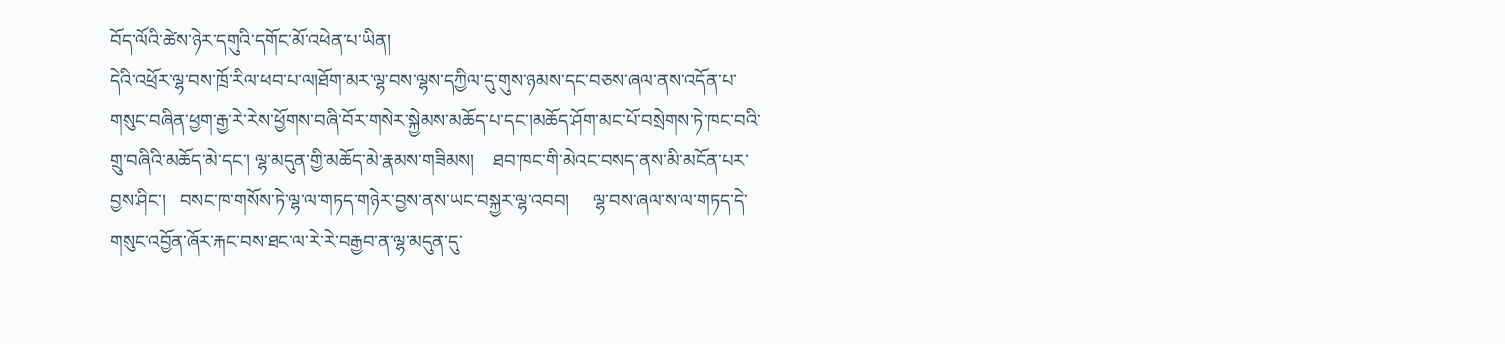བོད་ལོའི་ཚེས་ཉེར་དགུའི་དགོང་མོ་འཕེན་པ་ཡིན།
དེའི་འཕྲོར་ལྷ་བས་ཁྲོ་རིལ་ཕབ་པ་ལ།ཐོག་མར་ལྷ་བས་ལྷས་དཀྱིལ་དུ་གུས་ཉམས་དང་བཅས་ཞལ་ནས་འདོན་པ་གསུང་བཞིན་ཕྱག་རྒྱ་རེ་རེས་ཕྱོགས་བཞི་བོར་གསེར་སྐྱེམས་མཆོད་པ་དང་།མཆོད་ཤོག་མང་པོ་བསྲེགས་ཏེ་ཁང་བའི་གྲུ་བཞིའི་མཆོད་མེ་དང་། ལྷ་མདུན་གྱི་མཆོད་མེ་རྣམས་གཟིམས།    ཐབ་ཁང་གི་མེའང་བསད་ནས་མི་མངོན་པར་བྱས་ཤིང་།   བསང་ཁ་གསོས་ཏེ་ལྷ་ལ་གཏད་གཉེར་བྱས་ནས་ཡང་བསྐྱར་ལྷ་འབབ།     ལྷ་བས་ཞལ་ས་ལ་གཏད་དེ་གསུང་འབྱོན་ཞོར་རྐང་བས་ཐང་ལ་རེ་རེ་བརྒྱབ་ན་ལྷ་མདུན་དུ་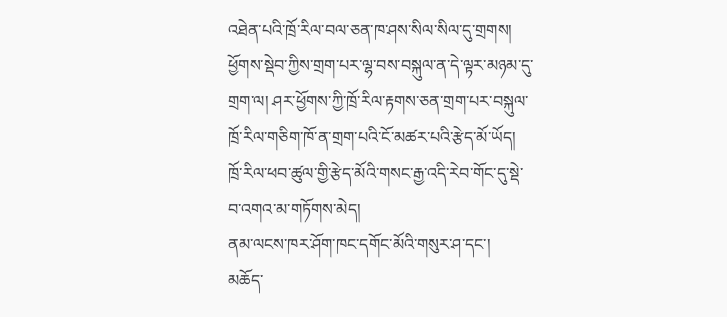འཐེན་པའི་ཁྲོ་རིལ་བལ་ཅན་ཁ་ཤས་སིལ་སིལ་དུ་གྲགས།  ཕྱོགས་སྡེབ་ཀྱིས་གྲག་པར་ལྷ་བས་བསྐུལ་ན་དེ་ལྟར་མཉམ་དུ་གྲག་ལ། ཤར་ཕྱོགས་ཀྱི་ཁྲོ་རིལ་རྟགས་ཅན་གྲག་པར་བསྐུལ་ཁྲོ་རིལ་གཅིག་ཁོ་ན་གྲག་པའི་ངོ་མཚར་པའི་རྩེད་མོ་ཡོད།   ཁྲོ་རིལ་ཕབ་ཚུལ་གྱི་རྩེད་མོའི་གསང་རྒྱ་འདི་རེབ་གོང་དུ་སྡེ་བ་འགའ་མ་གཏོགས་མེད།
ནམ་ལངས་ཁར་ཤོག་ཁང་དགོང་མོའི་གསུར་ཤ་དང་།    མཆོད་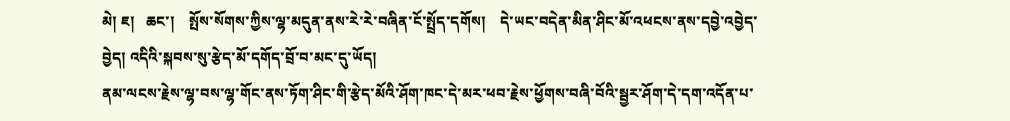མེ། ཇ།   ཆང་།    སྤོས་སོགས་ཀྱིས་ལྷ་མདུན་ནས་རེ་རེ་བཞིན་ངོ་སྤྲོད་དགོས།    དེ་ཡང་བདེན་མིན་ཤིང་མོ་འཕངས་ནས་དབྱེ་འབྱེད་བྱེད། འདིའི་སྐབས་སུ་རྩེད་མོ་དགོད་བྲོ་བ་མང་དུ་ཡོད།
ནམ་ལངས་རྗེས་ལྷ་བས་ལྷ་གོང་ནས་ཏོག་ཤིང་གི་རྩེད་མོའི་ཤོག་ཁང་དེ་མར་ཕབ་རྗེས་ཕྱོགས་བཞི་བོའི་སྦྱར་ཤོག་དེ་དག་འདོན་པ་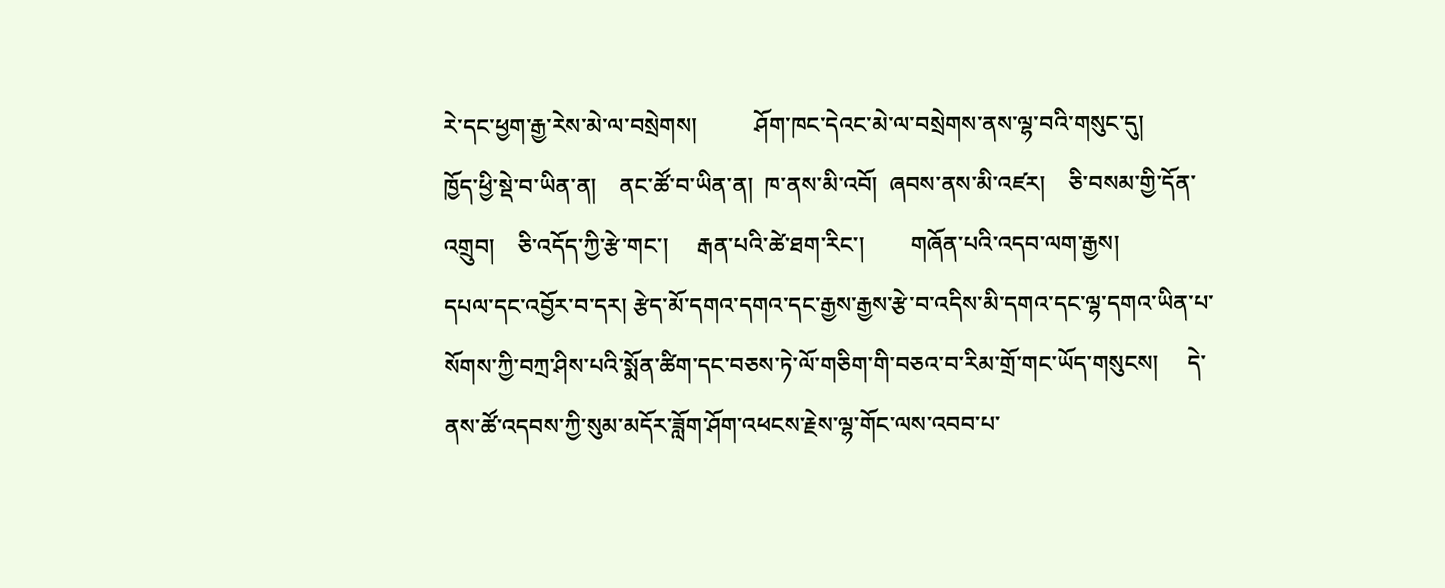རེ་དང་ཕྱག་རྒྱ་རེས་མེ་ལ་བསྲེགས།          ཤོག་ཁང་དེའང་མེ་ལ་བསྲེགས་ནས་ལྷ་བའི་གསུང་དུ།            ཁྱོད་ཕྱི་སྡེ་བ་ཡིན་ན།    ནང་ཚོ་བ་ཡིན་ན།  ཁ་ནས་མི་འབོ།  ཞབས་ནས་མི་འཛར།    ཅི་བསམ་གྱི་དོན་འགྲུབ།    ཅི་འདོད་ཀྱི་རྩེ་གང་།     རྒན་པའི་ཚེ་ཐག་རིང་།        གཞོན་པའི་འདབ་ལག་རྒྱས།
དཔལ་དང་འབྱོར་བ་དར། རྩེད་མོ་དགའ་དགའ་དང་རྒྱས་རྒྱས་རྩེ་བ་འདིས་མི་དགའ་དང་ལྷ་དགའ་ཡིན་པ་སོགས་ཀྱི་བཀྲ་ཤིས་པའི་སྨོན་ཚིག་དང་བཅས་ཏེ་ལོ་གཅིག་གི་བཅའ་བ་རིམ་གྲོ་གང་ཡོད་གསུངས།     དེ་ནས་ཚོ་འདབས་ཀྱི་སུམ་མདོར་ཟློག་ཤོག་འཕངས་རྗེས་ལྷ་གོང་ལས་འབབ་པ་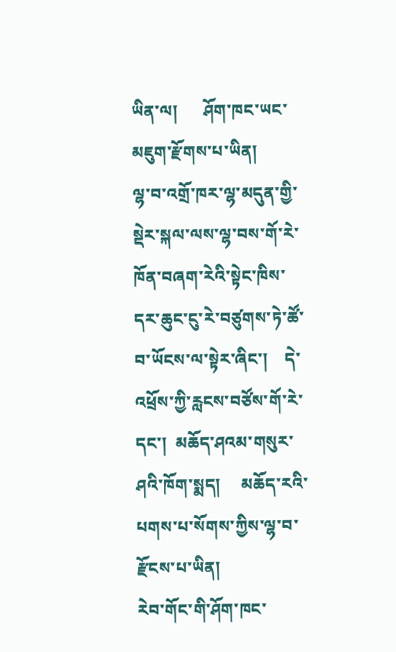ཡིན་ལ།      ཤོག་ཁང་ཡང་མཇུག་རྫོགས་པ་ཡིན།
ལྷ་བ་འགྲོ་ཁར་ལྷ་མདུན་གྱི་སྡེར་སྐལ་ལས་ལྷ་བས་གོ་རེ་ཁོན་བཞག་རེའི་སྟེང་ཁིས་དར་ཆུང་ངུ་རེ་བཙུགས་ཏེ་ཚོ་བ་ཡོངས་ལ་སྟེར་ཞིང་།    དེ་འཕྲོས་ཀྱི་རླངས་བཙོས་གོ་རེ་དང་།  མཆོད་ཤའམ་གསུར་ཤའི་ཁོག་སྨད།     མཆོད་རའི་པགས་པ་སོགས་ཀྱིས་ལྷ་བ་རྫོངས་པ་ཡིན།
རེབ་གོང་གི་ཤོག་ཁང་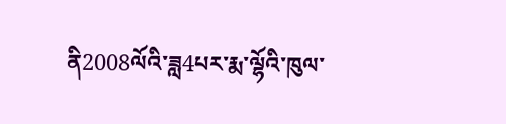ནི2008ལོའི་ཟླ4པར་རྨ་ལྷོའི་ཁུལ་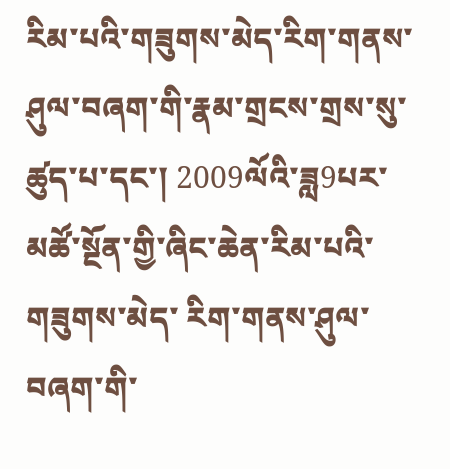རིམ་པའི་གཟུགས་མེད་རིག་གནས་ཤུལ་བཞག་གི་རྣམ་གྲངས་གྲས་སུ་ཚུད་པ་དང་། 2009ལོའི་ཟླ9པར་མཚོ་སྔོན་གྱི་ཞིང་ཆེན་རིམ་པའི་གཟུགས་མེད་ རིག་གནས་ཤུལ་བཞག་གི་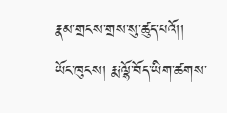རྣམ་གྲངས་གྲས་སུ་ཚུད་པའོ།།
ཡོང་ཁུངས། རྨ་ལྷོ་བོད་ཡིག་ཚགས་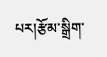པར།རྩོམ་སྒྲིག་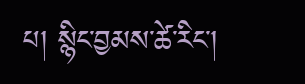པ། སྙིང་བྱམས་ཚེ་རིང་།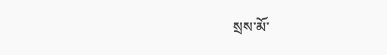སྲས་མོ་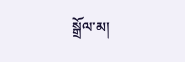སྒྲོལ་མ།